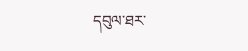དབུལ་ཐར་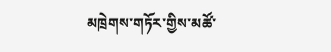མཁྲེགས་གཏོར་གྱིས་མཚོ་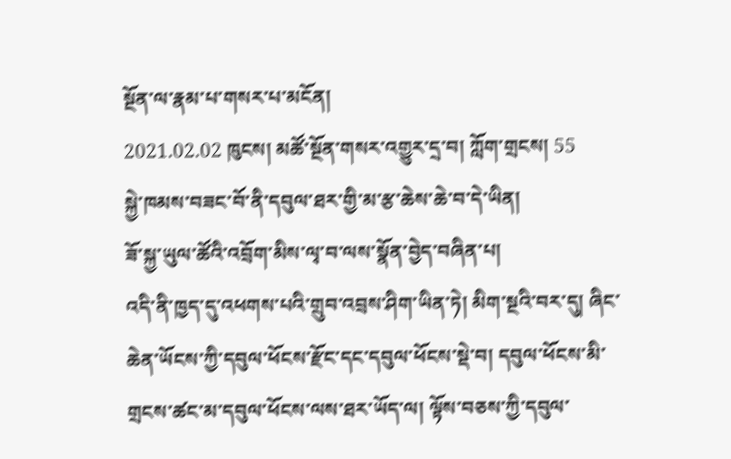སྔོན་ལ་རྣམ་པ་གསར་པ་མངོན།
2021.02.02 ཁུངས། མཚོ་སྔོན་གསར་འགྱུར་དྲ་བ། ཀློག་གྲངས། 55
སྐྱེ་ཁམས་བཟང་བོ་ནི་དབུལ་ཐར་གྱི་མ་རྩ་ཆེས་ཆེ་བ་དེ་ཡིན།
ཟོ་སྐྱ་ཡུལ་ཚོའི་འབྲོག་མིས་ལྭ་བ་ལས་སྣོན་བྱེད་བཞིན་པ།
འདི་ནི་ཁྱད་དུ་འཕགས་པའི་གྲུབ་འབྲས་ཤིག་ཡིན་ཏེ། མིག་སྔའི་བར་དུ། ཞིང་ཆེན་ཡོངས་ཀྱི་དབུལ་ཕོངས་རྫོང་དང་དབུལ་ཕོངས་སྡེ་བ། དབུལ་ཕོངས་མི་གྲངས་ཚང་མ་དབུལ་ཕོངས་ལས་ཐར་ཡོད་ལ། ལྟོས་བཅས་ཀྱི་དབུལ་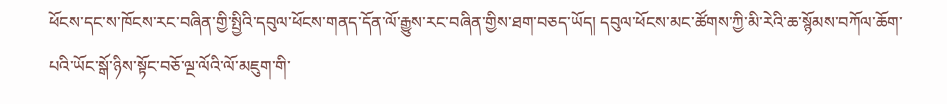ཕོངས་དང་ས་ཁོངས་རང་བཞིན་གྱི་སྤྱིའི་དབུལ་ཕོངས་གནད་དོན་ལོ་རྒྱུས་རང་བཞིན་གྱིས་ཐག་བཅད་ཡོད། དབུལ་ཕོངས་མང་ཚོགས་ཀྱི་མི་རེའི་ཆ་སྙོམས་བཀོལ་ཆོག་པའི་ཡོང་སྒོ་ཉིས་སྟོང་བཅོ་ལྔ་ལོའི་ལོ་མཇུག་གི་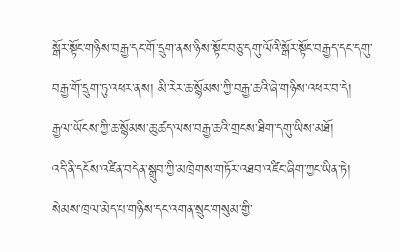སྒོར་སྟོང་གཉིས་བརྒྱ་དང་གོ་དྲུག་ནས་ཉིས་སྟོང་བཅུ་དགུ་ལོའི་སྒོར་སྟོང་བརྒྱད་དང་དགུ་བརྒྱ་གོ་དྲུག་ཏུ་འཕར་ནས། མི་རེར་ཆ་སྙོམས་ཀྱི་བརྒྱ་ཆའི་ཞེ་གཉིས་འཕར་བ་དེ། རྒྱལ་ཡོངས་ཀྱི་ཆ་སྙོམས་ཆུ་ཚད་ལས་བརྒྱ་ཆའི་གྲངས་ཐིག་དགུ་ཡིས་མཐོ།
འདི་ནི་དངོས་འཛིན་བདེན་སྒྲུབ་ཀྱི་མཁྲེགས་གཏོར་འཐབ་འཛིང་ཞིག་ཀྱང་ཡིན་ཏེ། སེམས་ཁྲལ་མེད་པ་གཉིས་དང་འགན་སྲུང་གསུམ་གྱི་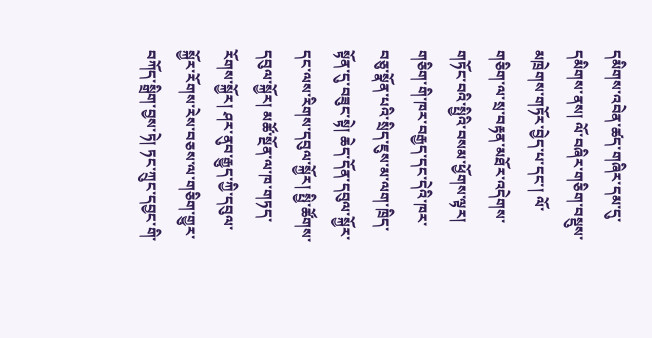དམིགས་འབེན་ཚད་གཞིར་དམ་དུ་དམིགས་ནས། ལོ་བཞིར་གཅིག་བསྡུས་མཁྲེགས་གཏོར་བྱེད་པ་དང་། ལོ་གཅིག་ལ་སྲ་བརྟན་མཐོར་འདེགས་གཏོང་བའི་སྤྱིའི་བསམ་ཕྱོགས་ལྟར། གཅིག་གི་ཁར་བརྒྱད་དང་དེའི་ཁར་བཅུ་སྣོན་པའི་སྲིད་ཇུས་མ་ལག་ཁྲིད་སྟོན་དུ་བཟུང་སྟེ། ཆེད་དོན་དབུལ་སྐྱོར་དང་ལས་རིགས་དབུལ་སྐྱོར། སྤྱི་ཚོགས་དབུལ་སྐྱོར། མཚོ་སྔོན་ལ་ཁ་གཏད་རོགས་སྐྱོར། ཤར་ནུབ་རྒྱུད་ཀྱི་དབུལ་སྐྱོར་རོགས་རེས་བཅས་ལ་གཅིག་གྱུར་བཀོད་སྒྲིག་བྱས་ཏེ། ཏང་ཀྲུང་དབྱང་གི་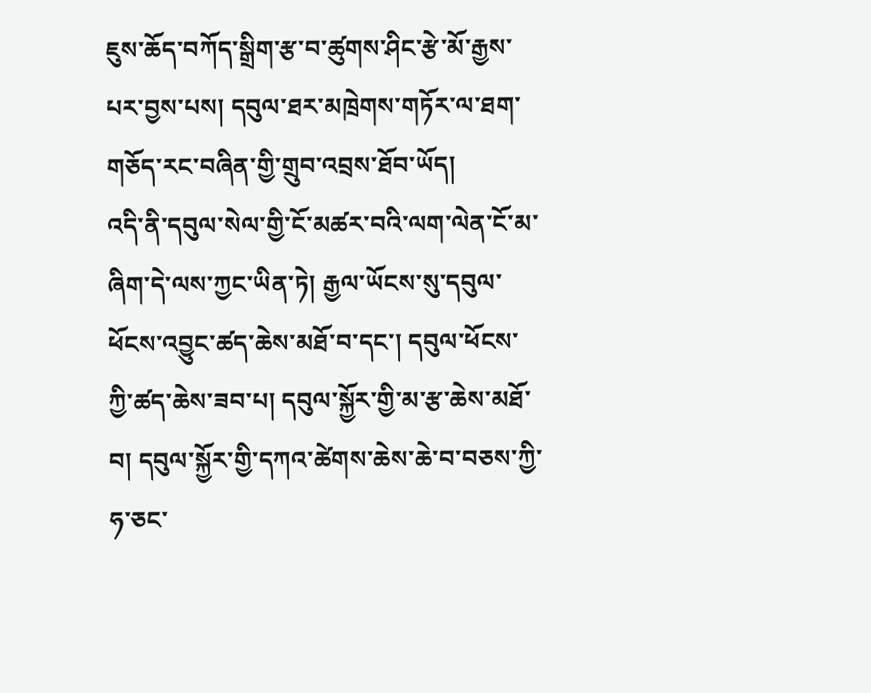ཇུས་ཆོད་བཀོད་སྒྲིག་རྩ་བ་ཚུགས་ཤིང་རྩེ་མོ་རྒྱས་པར་བྱས་པས། དབུལ་ཐར་མཁྲེགས་གཏོར་ལ་ཐག་གཅོད་རང་བཞིན་གྱི་གྲུབ་འབྲས་ཐོབ་ཡོད།
འདི་ནི་དབུལ་སེལ་གྱི་ངོ་མཚར་བའི་ལག་ལེན་ངོ་མ་ཞིག་དེ་ལས་ཀྱང་ཡིན་ཏེ། རྒྱལ་ཡོངས་སུ་དབུལ་ཕོངས་འབྱུང་ཚད་ཆེས་མཐོ་བ་དང་། དབུལ་ཕོངས་ཀྱི་ཚད་ཆེས་ཟབ་པ། དབུལ་སྐྱོར་གྱི་མ་རྩ་ཆེས་མཐོ་བ། དབུལ་སྐྱོར་གྱི་དཀའ་ཚེགས་ཆེས་ཆེ་བ་བཅས་ཀྱི་ཧ་ཅང་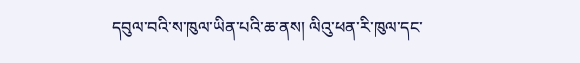དབུལ་བའི་ས་ཁུལ་ཡིན་པའི་ཆ་ནས། ལིའུ་ཕན་རི་ཁུལ་དང་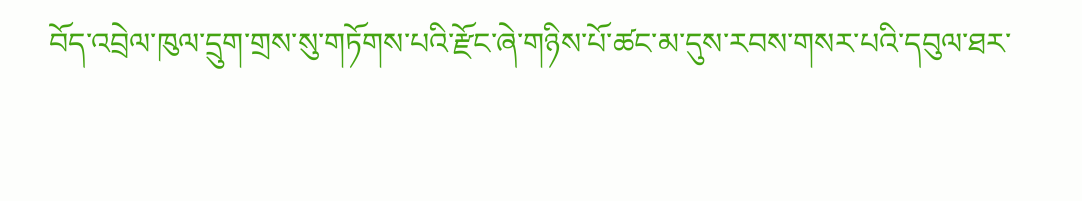བོད་འབྲེལ་ཁུལ་དྲུག་གྲས་སུ་གཏོགས་པའི་རྫོང་ཞེ་གཉིས་པོ་ཚང་མ་དུས་རབས་གསར་པའི་དབུལ་ཐར་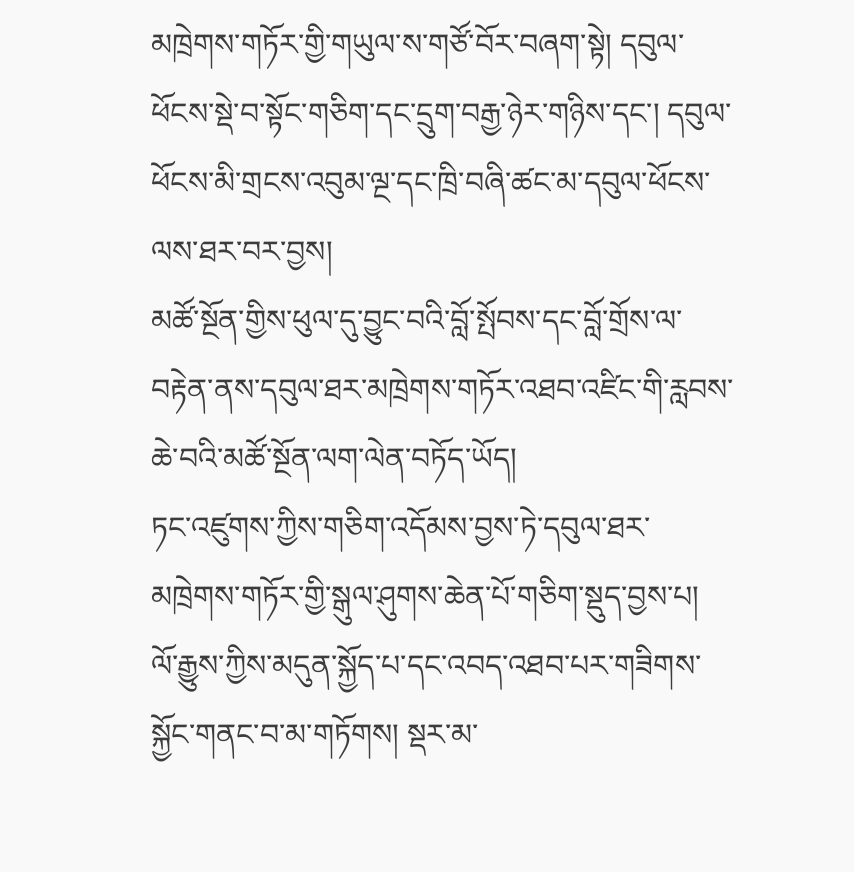མཁྲེགས་གཏོར་གྱི་གཡུལ་ས་གཙོ་བོར་བཞག་སྟེ། དབུལ་ཕོངས་སྡེ་བ་སྟོང་གཅིག་དང་དྲུག་བརྒྱ་ཉེར་གཉིས་དང་། དབུལ་ཕོངས་མི་གྲངས་འབུམ་ལྔ་དང་ཁྲི་བཞི་ཚང་མ་དབུལ་ཕོངས་ལས་ཐར་བར་བྱས།
མཚོ་སྔོན་གྱིས་ཕུལ་དུ་བྱུང་བའི་བློ་སྤོབས་དང་བློ་གྲོས་ལ་བརྟེན་ནས་དབུལ་ཐར་མཁྲེགས་གཏོར་འཐབ་འཛིང་གི་རླབས་ཆེ་བའི་མཚོ་སྔོན་ལག་ལེན་བཏོད་ཡོད།
ཏང་འཛུགས་ཀྱིས་གཅིག་འདོམས་བྱས་ཏེ་དབུལ་ཐར་མཁྲེགས་གཏོར་གྱི་སྒུལ་ཤུགས་ཆེན་པོ་གཅིག་སྡུད་བྱས་པ།
ལོ་རྒྱུས་ཀྱིས་མདུན་སྐྱོད་པ་དང་འབད་འཐབ་པར་གཟིགས་སྐྱོང་གནང་བ་མ་གཏོགས། སྡར་མ་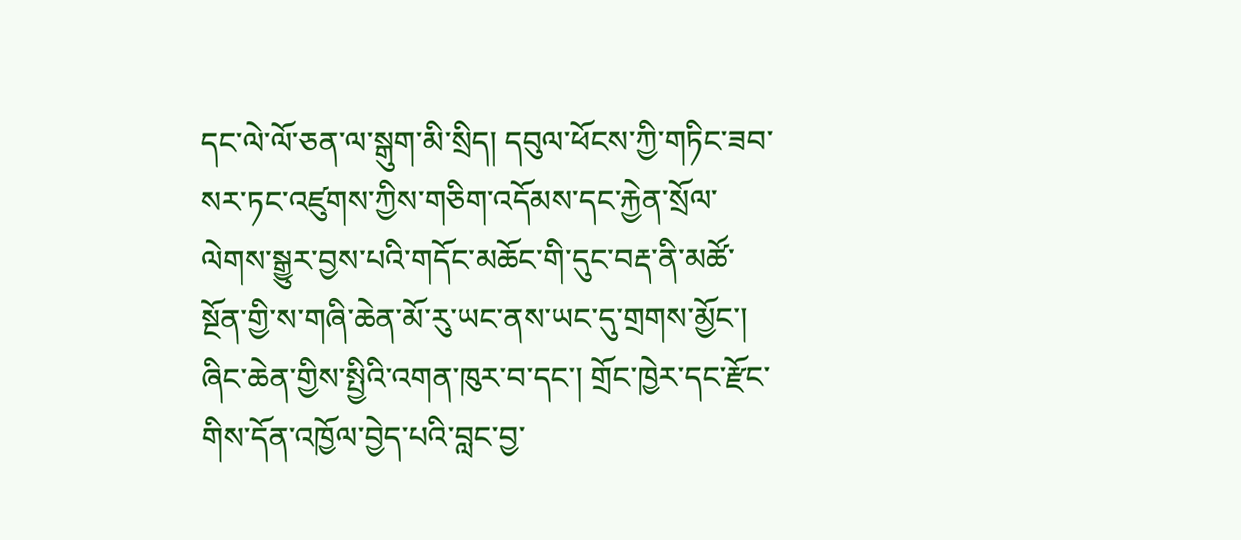དང་ལེ་ལོ་ཅན་ལ་སྒུག་མི་སྲིད། དབུལ་ཕོངས་ཀྱི་གཏིང་ཟབ་སར་ཏང་འཛུགས་ཀྱིས་གཅིག་འདོམས་དང་རྐྱེན་སྲོལ་ལེགས་སྒྱུར་བྱས་པའི་གདོང་མཆོང་གི་དུང་བརྡ་ནི་མཚོ་སྔོན་གྱི་ས་གཞི་ཆེན་མོ་རུ་ཡང་ནས་ཡང་དུ་གྲགས་མྱོང་།
ཞིང་ཆེན་གྱིས་སྤྱིའི་འགན་ཁུར་བ་དང་། གྲོང་ཁྱེར་དང་རྫོང་གིས་དོན་འཁྱོལ་བྱེད་པའི་བླང་བྱ་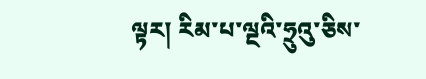ལྟར། རིམ་པ་ལྔའི་ཧྲུའུ་ཅིས་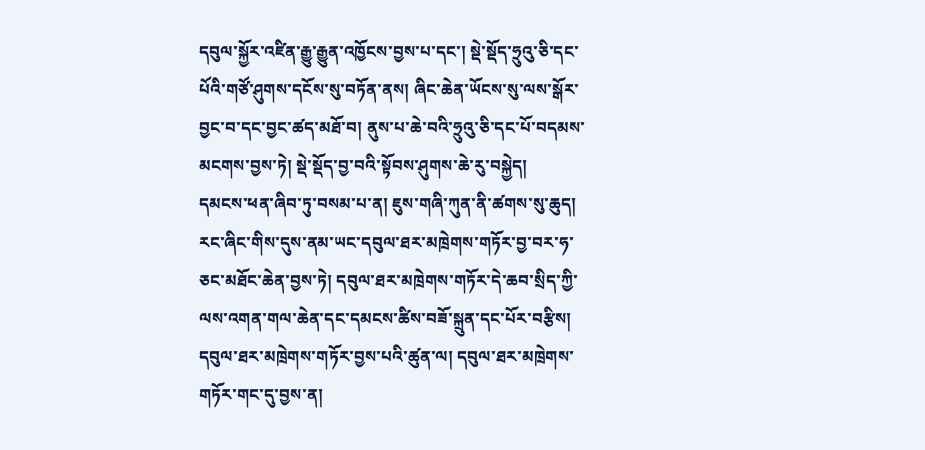དབུལ་སྐྱོར་འཛིན་རྒྱུ་རྒྱུན་འཁྱོངས་བྱས་པ་དང་། སྡེ་སྡོད་ཧྲུའུ་ཅི་དང་པོའི་གཙོ་ཤུགས་དངོས་སུ་བཏོན་ནས། ཞིང་ཆེན་ཡོངས་སུ་ལས་སྒོར་བྱང་བ་དང་བྱང་ཚད་མཐོ་བ། ནུས་པ་ཆེ་བའི་ཧྲུའུ་ཅི་དང་པོ་བདམས་མངགས་བྱས་ཏེ། སྡེ་སྡོད་བྱ་བའི་སྟོབས་ཤུགས་ཆེ་རུ་བསྐྱེད།
དམངས་ཕན་ཞིབ་ཏུ་བསམ་པ་ན། ཇུས་གཞི་ཀུན་ནི་ཚགས་སུ་ཆུད། རང་ཞིང་གིས་དུས་ནམ་ཡང་དབུལ་ཐར་མཁྲེགས་གཏོར་བྱ་བར་ཧ་ཅང་མཐོང་ཆེན་བྱས་ཏེ། དབུལ་ཐར་མཁྲེགས་གཏོར་དེ་ཆབ་སྲིད་ཀྱི་ལས་འགན་གལ་ཆེན་དང་དམངས་ཚིས་བཟོ་སྐྲུན་དང་པོར་བརྩིས། དབུལ་ཐར་མཁྲེགས་གཏོར་བྱས་པའི་ཚུན་ལ། དབུལ་ཐར་མཁྲེགས་གཏོར་གང་དུ་བྱས་ན།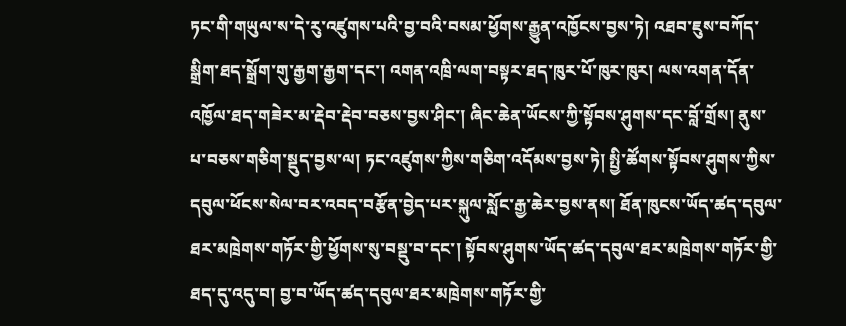ཏང་གི་གཡུལ་ས་དེ་རུ་འཛུགས་པའི་བྱ་བའི་བསམ་ཕྱོགས་རྒྱུན་འཁྱོངས་བྱས་ཏེ། འཐབ་ཇུས་བཀོད་སྒྲིག་ཐད་སྒྲོག་གུ་རྒྱག་རྒྱག་དང་། འགན་འཁྲི་ལག་བསྟར་ཐད་ཁུར་པོ་ཁུར་ཁུར། ལས་འགན་དོན་འཁྱོལ་ཐད་གཟེར་མ་རྡེབ་རྡེབ་བཅས་བྱས་ཤིང་། ཞིང་ཆེན་ཡོངས་ཀྱི་སྟོབས་ཤུགས་དང་བློ་གྲོས། ནུས་པ་བཅས་གཅིག་སྡུད་བྱས་ལ། ཏང་འཛུགས་ཀྱིས་གཅིག་འདོམས་བྱས་ཏེ། སྤྱི་ཚོགས་སྟོབས་ཤུགས་ཀྱིས་དབུལ་ཕོངས་སེལ་བར་འབད་བརྩོན་བྱེད་པར་སྐུལ་སློང་རྒྱ་ཆེར་བྱས་ནས། ཐོན་ཁུངས་ཡོད་ཚད་དབུལ་ཐར་མཁྲེགས་གཏོར་གྱི་ཕྱོགས་སུ་བསྡུ་བ་དང་། སྟོབས་ཤུགས་ཡོད་ཚད་དབུལ་ཐར་མཁྲེགས་གཏོར་གྱི་ཐད་དུ་འདུ་བ། བྱ་བ་ཡོད་ཚད་དབུལ་ཐར་མཁྲེགས་གཏོར་གྱི་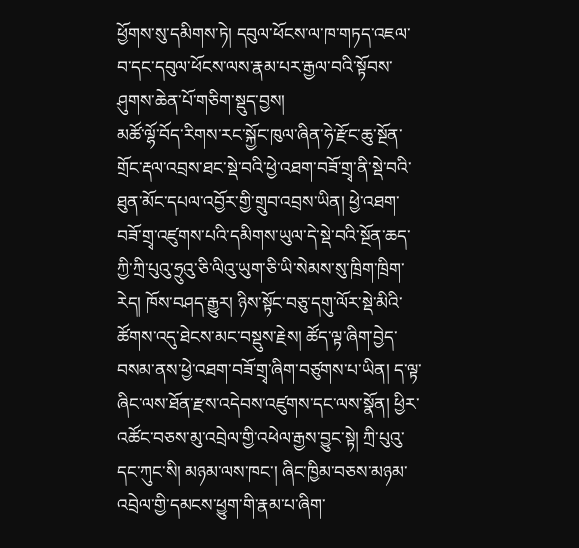ཕྱོགས་སུ་དམིགས་ཏེ། དབུལ་ཕོངས་ལ་ཁ་གཏད་འཇལ་བ་དང་དབུལ་ཕོངས་ལས་རྣམ་པར་རྒྱལ་བའི་སྟོབས་ཤུགས་ཆེན་པོ་གཅིག་སྡུད་བྱས།
མཚོ་ལྷོ་བོད་རིགས་རང་སྐྱོང་ཁུལ་ཞིན་ཧེ་རྫོང་ཆུ་སྔོན་གྲོང་རྡལ་འབྲས་ཐང་སྡེ་བའི་ཕྱེ་འཐག་བཟོ་གྲྭ་ནི་སྡེ་བའི་ཐུན་མོང་དཔལ་འབྱོར་གྱི་གྲུབ་འབྲས་ཡིན། ཕྱེ་འཐག་བཟོ་གྲྭ་འཛུགས་པའི་དམིགས་ཡུལ་དེ་སྡེ་བའི་སྔོན་ཆད་ཀྱི་ཀྲི་པུའུ་ཧྲུའུ་ཅི་ལིའུ་ཡུག་ཅི་ཡི་སེམས་སུ་ཁྲིག་ཁྲིག་རེད། ཁོས་བཤད་རྒྱུར། ཉིས་སྟོང་བཅུ་དགུ་ལོར་སྡེ་མིའི་ཚོགས་འདུ་ཐེངས་མང་བསྡུས་རྗེས། ཚོད་ལྟ་ཞིག་བྱེད་བསམ་ནས་ཕྱེ་འཐག་བཟོ་གྲྭ་ཞིག་བཙུགས་པ་ཡིན། ད་ལྟ་ཞིང་ལས་ཐོན་རྫས་འདེབས་འཛུགས་དང་ལས་སྣོན། ཕྱིར་འཚོང་བཅས་མུ་འབྲེལ་གྱི་འཕེལ་རྒྱས་བྱུང་སྟེ། ཀྲི་པུའུ་དང་ཀུང་སི། མཉམ་ལས་ཁང་། ཞིང་ཁྱིམ་བཅས་མཉམ་འབྲེལ་གྱི་དམངས་ཕྱུག་གི་རྣམ་པ་ཞིག་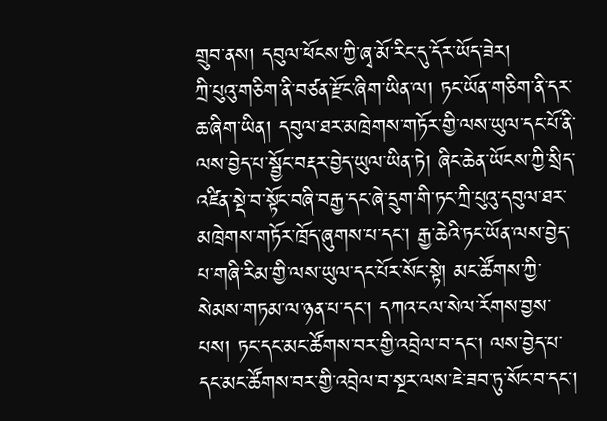གྲུབ་ནས། དབུལ་ཕོངས་ཀྱི་ཞྭ་མོ་རིང་དུ་དོར་ཡོད་ཟེར།
ཀྲི་པུའུ་གཅིག་ནི་བཙན་རྫོང་ཞིག་ཡིན་ལ། ཏང་ཡོན་གཅིག་ནི་དར་ཆ་ཞིག་ཡིན། དབུལ་ཐར་མཁྲེགས་གཏོར་གྱི་ལས་ཡུལ་དང་པོ་ནི་ལས་བྱེད་པ་སྦྱོང་བརྡར་བྱེད་ཡུལ་ཡིན་ཏེ། ཞིང་ཆེན་ཡོངས་ཀྱི་སྲིད་འཛིན་སྡེ་བ་སྟོང་བཞི་བརྒྱ་དང་ཞེ་དྲུག་གི་ཏང་ཀྲི་པུའུ་དབུལ་ཐར་མཁྲེགས་གཏོར་ཁྲོད་ཞུགས་པ་དང་། རྒྱ་ཆེའི་ཏང་ཡོན་ལས་བྱེད་པ་གཞི་རིམ་གྱི་ལས་ཡུལ་དང་པོར་སོང་སྟེ། མང་ཚོགས་ཀྱི་སེམས་གཏམ་ལ་ཉན་པ་དང་། དཀའ་ངལ་སེལ་རོགས་བྱས་པས། ཏང་དང་མང་ཚོགས་བར་གྱི་འབྲེལ་བ་དང་། ལས་བྱེད་པ་དང་མང་ཚོགས་བར་གྱི་འབྲེལ་བ་སྔར་ལས་ཇེ་ཟབ་ཏུ་སོང་བ་དང་།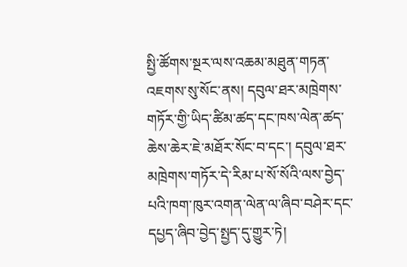སྤྱི་ཚོགས་སྔར་ལས་འཆམ་མཐུན་གཏན་འཇགས་སུ་སོང་ནས། དབུལ་ཐར་མཁྲེགས་གཏོར་གྱི་ཡིད་ཚིམ་ཚད་དང་ཁས་ལེན་ཚད་ཆེས་ཆེར་ཇེ་མཐོར་སོང་བ་དང་། དབུལ་ཐར་མཁྲེགས་གཏོར་དེ་རིམ་པ་སོ་སོའི་ལས་བྱེད་པའི་ཁག་ཁུར་འགན་ལེན་ལ་ཞིབ་བཤེར་དང་དཔྱད་ཞིབ་བྱེད་སྤྱད་དུ་གྱུར་ཏེ།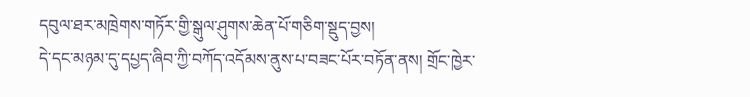དབུལ་ཐར་མཁྲེགས་གཏོར་གྱི་སྒུལ་ཤུགས་ཆེན་པོ་གཅིག་སྡུད་བྱས།
དེ་དང་མཉམ་དུ་དཔྱད་ཞིབ་ཀྱི་བཀོད་འདོམས་ནུས་པ་བཟང་པོར་བཏོན་ནས། གྲོང་ཁྱེར་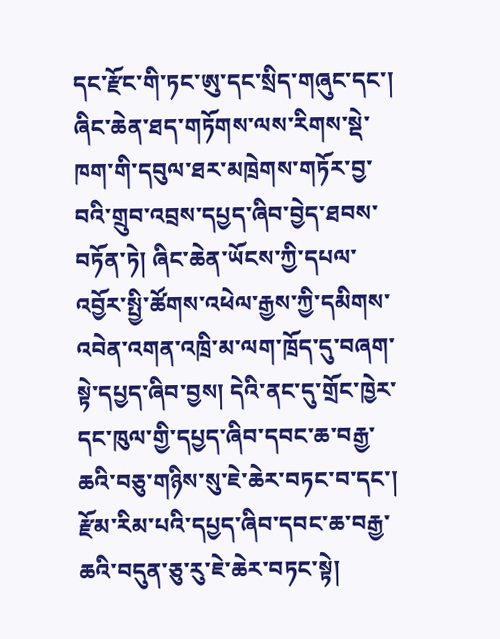དང་རྫོང་གི་ཏང་ཨུ་དང་སྲིད་གཞུང་དང་། ཞིང་ཆེན་ཐད་གཏོགས་ལས་རིགས་སྡེ་ཁག་གི་དབུལ་ཐར་མཁྲེགས་གཏོར་བྱ་བའི་གྲུབ་འབྲས་དཔྱད་ཞིབ་བྱེད་ཐབས་བཏོན་ཏེ། ཞིང་ཆེན་ཡོངས་ཀྱི་དཔལ་འབྱོར་སྤྱི་ཚོགས་འཕེལ་རྒྱས་ཀྱི་དམིགས་འབེན་འགན་འཁྲི་མ་ལག་ཁྲོད་དུ་བཞག་སྟེ་དཔྱད་ཞིབ་བྱས། དེའི་ནང་དུ་གྲོང་ཁྱེར་དང་ཁུལ་གྱི་དཔྱད་ཞིབ་དབང་ཆ་བརྒྱ་ཆའི་བཅུ་གཉིས་སུ་ཇེ་ཆེར་བཏང་བ་དང་། རྫོམ་རིམ་པའི་དཔྱད་ཞིབ་དབང་ཆ་བརྒྱ་ཆའི་བདུན་ཅུ་རུ་ཇེ་ཆེར་བཏང་སྟེ།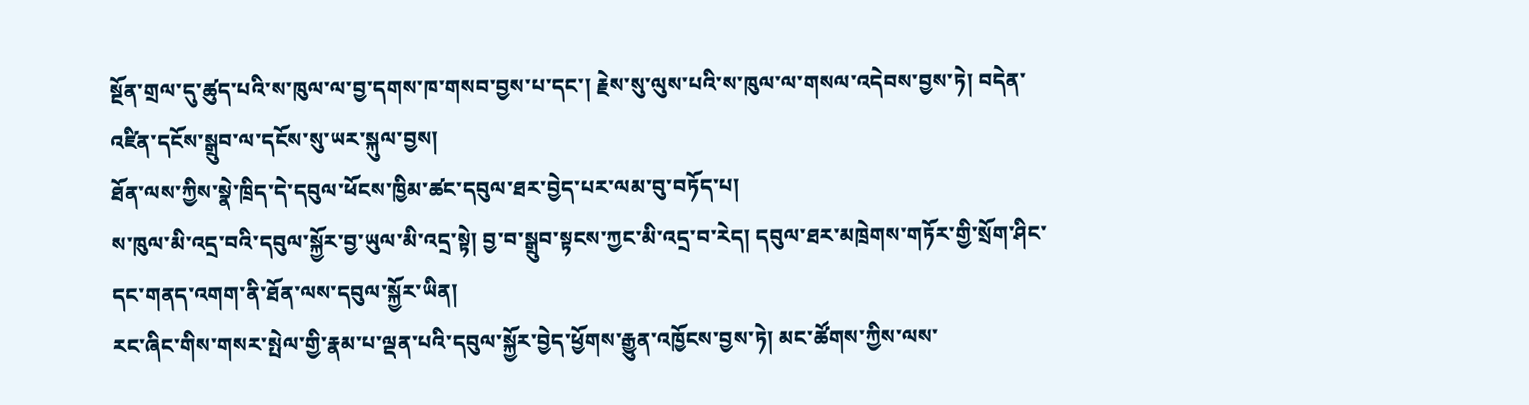སྔོན་གྲལ་དུ་ཚུད་པའི་ས་ཁུལ་ལ་བྱ་དགས་ཁ་གསབ་བྱས་པ་དང་། རྗེས་སུ་ལུས་པའི་ས་ཁུལ་ལ་གསལ་འདེབས་བྱས་ཏེ། བདེན་འཛིན་དངོས་སྒྲུབ་ལ་དངོས་སུ་ཡར་སྐུལ་བྱས།
ཐོན་ལས་ཀྱིས་སྣེ་ཁྲིད་དེ་དབུལ་ཕོངས་ཁྱིམ་ཚང་དབུལ་ཐར་བྱེད་པར་ལམ་བུ་བཏོད་པ།
ས་ཁུལ་མི་འདྲ་བའི་དབུལ་སྐྱོར་བྱ་ཡུལ་མི་འདྲ་སྟེ། བྱ་བ་སྒྲུབ་སྟངས་ཀྱང་མི་འདྲ་བ་རེད། དབུལ་ཐར་མཁྲེགས་གཏོར་གྱི་སྲོག་ཤིང་དང་གནད་འགག་ནི་ཐོན་ལས་དབུལ་སྐྱོར་ཡིན།
རང་ཞིང་གིས་གསར་སྤེལ་གྱི་རྣམ་པ་ལྡན་པའི་དབུལ་སྐྱོར་བྱེད་ཕྱོགས་རྒྱུན་འཁྱོངས་བྱས་ཏེ། མང་ཚོགས་ཀྱིས་ལས་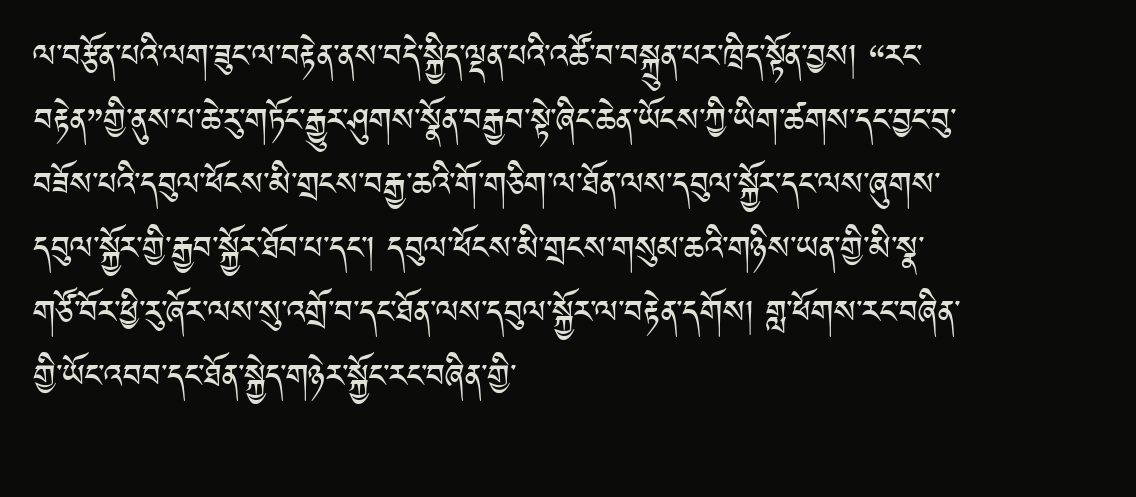ལ་བརྩོན་པའི་ལག་ཟུང་ལ་བརྟེན་ནས་བདེ་སྐྱིད་ལྡན་པའི་འཚོ་བ་བསྐྲུན་པར་ཁྲིད་སྟོན་བྱས། “རང་བརྟེན”གྱི་ནུས་པ་ཆེ་རུ་གཏོང་རྒྱུར་ཤུགས་སྣོན་བརྒྱབ་སྟེ་ཞིང་ཆེན་ཡོངས་ཀྱི་ཡིག་ཚགས་དང་བྱང་བུ་བཟོས་པའི་དབུལ་ཕོངས་མི་གྲངས་བརྒྱ་ཆའི་གོ་གཅིག་ལ་ཐོན་ལས་དབུལ་སྐྱོར་དང་ལས་ཞུགས་དབུལ་སྐྱོར་གྱི་རྒྱབ་སྐྱོར་ཐོབ་པ་དང་། དབུལ་ཕོངས་མི་གྲངས་གསུམ་ཆའི་གཉིས་ཡན་གྱི་མི་སྣ་གཙོ་བོར་ཕྱི་རུ་ཞོར་ལས་སུ་འགྲོ་བ་དང་ཐོན་ལས་དབུལ་སྐྱོར་ལ་བརྟེན་དགོས། གླ་ཕོགས་རང་བཞིན་གྱི་ཡོང་འབབ་དང་ཐོན་སྐྱེད་གཉེར་སྐྱོང་རང་བཞིན་གྱི་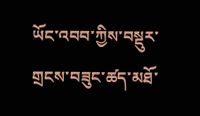ཡོང་འབབ་ཀྱིས་བསྡུར་གྲངས་བཟུང་ཚད་མཐོ་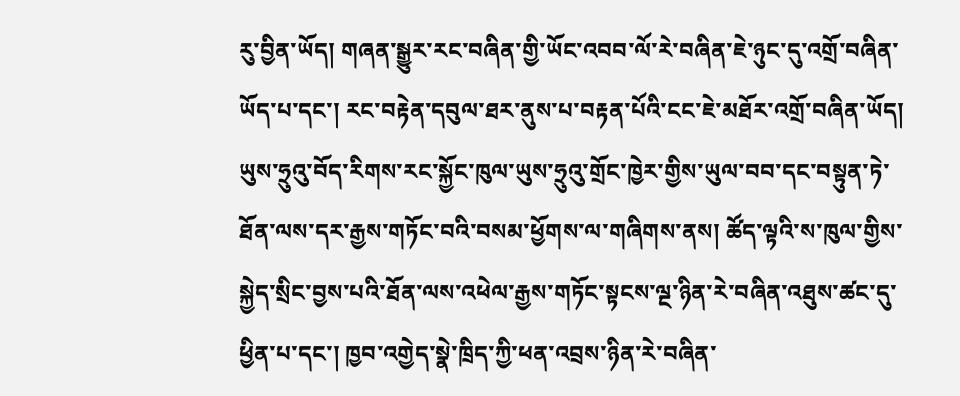རུ་བྱིན་ཡོད། གཞན་སྒྱུར་རང་བཞིན་གྱི་ཡོང་འབབ་ལོ་རེ་བཞིན་ཇེ་ཉུང་དུ་འགྲོ་བཞིན་ཡོད་པ་དང་། རང་བརྟེན་དབུལ་ཐར་ནུས་པ་བརྟན་པོའི་ངང་ཇེ་མཐོར་འགྲོ་བཞིན་ཡོད།
ཡུས་ཧྲུའུ་བོད་རིགས་རང་སྐྱོང་ཁུལ་ཡུས་ཧྲུའུ་གྲོང་ཁྱེར་གྱིས་ཡུལ་བབ་དང་བསྟུན་ཏེ་ཐོན་ལས་དར་རྒྱས་གཏོང་བའི་བསམ་ཕྱོགས་ལ་གཞིགས་ནས། ཚོད་ལྟའི་ས་ཁུལ་གྱིས་སྐྱེད་སྲིང་བྱས་པའི་ཐོན་ལས་འཕེལ་རྒྱས་གཏོང་སྟངས་ལྔ་ཉིན་རེ་བཞིན་འཐུས་ཚང་དུ་ཕྱིན་པ་དང་། ཁྱབ་འགྱེད་སྣེ་ཁྲིད་ཀྱི་ཕན་འབྲས་ཉིན་རེ་བཞིན་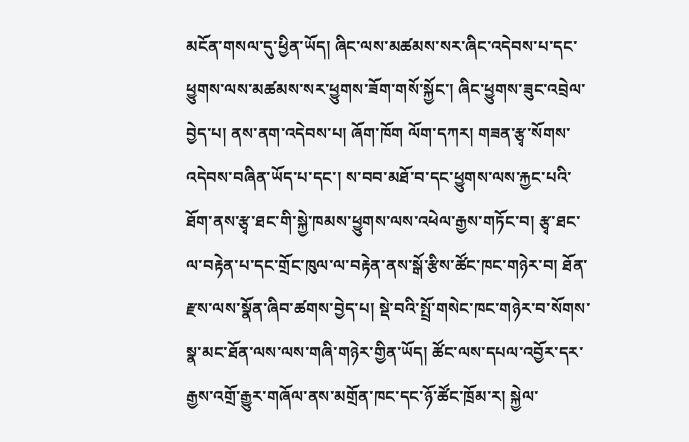མངོན་གསལ་དུ་ཕྱིན་ཡོད། ཞིང་ལས་མཚམས་སར་ཞིང་འདེབས་པ་དང་ཕྱུགས་ལས་མཚམས་སར་ཕྱུགས་ཟོག་གསོ་སྐྱོང་། ཞིང་ཕྱུགས་ཟུང་འབྲེལ་བྱེད་པ། ནས་ནག་འདེབས་པ། ཞོག་ཁོག ལོག་དཀར། གཟན་རྩྭ་སོགས་འདེབས་བཞིན་ཡོད་པ་དང་། ས་བབ་མཐོ་བ་དང་ཕྱུགས་ལས་རྐྱང་པའི་ཐོག་ནས་རྩྭ་ཐང་གི་སྐྱེ་ཁམས་ཕྱུགས་ལས་འཕེལ་རྒྱས་གཏོང་བ། རྩྭ་ཐང་ལ་བརྟེན་པ་དང་གྲོང་ཁུལ་ལ་བརྟེན་ནས་སྒོ་རྩིས་ཚོང་ཁང་གཉེར་བ། ཐོན་རྫས་ལས་སྣོན་ཞིབ་ཚགས་བྱེད་པ། སྡེ་བའི་སྤྲོ་གསེང་ཁང་གཉེར་བ་སོགས་སྣ་མང་ཐོན་ལས་ལས་གཞི་གཉེར་གྱིན་ཡོད། ཚོང་ལས་དཔལ་འབྱོར་དར་རྒྱས་འགྲོ་རྒྱུར་གཞོལ་ནས་མགྲོན་ཁང་དང་ཉོ་ཚོང་ཁྲོམ་ར། སྐྱེལ་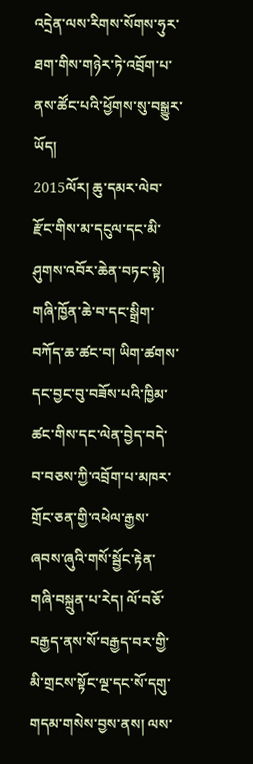འདྲེན་ལས་རིགས་སོགས་ཧུར་ཐག་གིས་གཉེར་ཏེ་འབྲོག་པ་ནས་ཚོང་པའི་ཕྱོགས་སུ་བསྒྱུར་ཡོད།
2015ལོར། ཆུ་དམར་ལེབ་རྫོང་གིས་མ་དངུལ་དང་མི་ཤུགས་འབོར་ཆེན་བཏང་སྟེ། གཞི་ཁྱོན་ཆེ་བ་དང་སྒྲིག་བཀོད་ཆ་ཚང་བ། ཡིག་ཚགས་དང་བྱང་བུ་བཟོས་པའི་ཁྱིམ་ཚང་གིས་དང་ལེན་བྱེད་བདེ་བ་བཅས་ཀྱི་འབྲོག་པ་མཁར་གྲོང་ཅན་གྱི་འཕེལ་རྒྱས་ཞབས་ཞུའི་གསོ་སྦྱོང་རྟེན་གཞི་བསྐྲུན་པ་རེད། ལོ་བཅོ་བརྒྱད་ནས་སོ་བརྒྱད་བར་གྱི་མི་གྲངས་སྟོང་ལྔ་དང་སོ་དགུ་གདམ་གསེས་བྱས་ནས། ལས་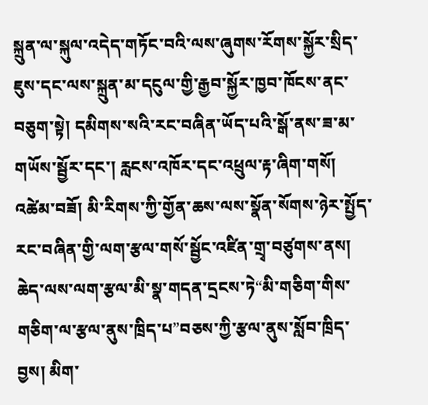སྐྲུན་ལ་སྐུལ་འདེད་གཏོང་བའི་ལས་ཞུགས་རོགས་སྐྱོར་སྲིད་ཇུས་དང་ལས་སྐྲུན་མ་དངུལ་གྱི་རྒྱབ་སྐྱོར་ཁྱབ་ཁོངས་ནང་བཅུག་སྟེ། དམིགས་སའི་རང་བཞིན་ཡོད་པའི་སྒོ་ནས་ཟ་མ་གཡོས་སྦྱོར་དང་། རླངས་འཁོར་དང་འཕྲུལ་རྟ་ཞིག་གསོ།
འཚེམ་བཟོ། མི་རིགས་ཀྱི་གྱོན་ཆས་ལས་སྣོན་སོགས་ཉེར་སྤྱོད་རང་བཞིན་གྱི་ལག་རྩལ་གསོ་སྦྱོང་འཛིན་གྲྭ་བཙུགས་ནས། ཆེད་ལས་ལག་རྩལ་མི་སྣ་གདན་དྲངས་ཏེ“མི་གཅིག་གིས་གཅིག་ལ་རྩལ་ནུས་ཁྲིད་པ”བཅས་ཀྱི་རྩལ་ནུས་སློབ་ཁྲིད་བྱས། མིག་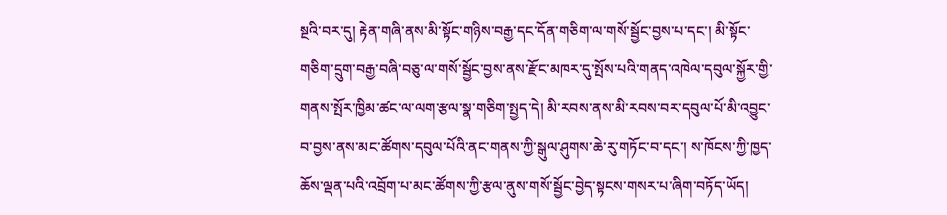སྔའི་བར་དུ། རྟེན་གཞི་ནས་མི་སྟོང་གཉིས་བརྒྱ་དང་དོན་གཅིག་ལ་གསོ་སྦྱོང་བྱས་པ་དང་། མི་སྟོང་གཅིག་དྲུག་བརྒྱ་བཞི་བཅུ་ལ་གསོ་སྦྱོང་བྱས་ནས་རྫོང་མཁར་དུ་སྤོས་པའི་གནད་འཁེལ་དབུལ་སྐྱོར་གྱི་གནས་སྤོར་ཁྱིམ་ཚང་ལ་ལག་རྩལ་སྣ་གཅིག་སྤྱད་དེ། མི་རབས་ནས་མི་རབས་བར་དབུལ་པོ་མི་འབྱུང་བ་བྱས་ནས་མང་ཚོགས་དབུལ་པོའི་ནང་གནས་ཀྱི་སྒུལ་ཤུགས་ཆེ་རུ་གཏོང་བ་དང་། ས་ཁོངས་ཀྱི་ཁྱད་ཆོས་ལྡན་པའི་འབྲོག་པ་མང་ཚོགས་ཀྱི་རྩལ་ནུས་གསོ་སྦྱོང་བྱེད་སྟངས་གསར་པ་ཞིག་བཏོད་ཡོད།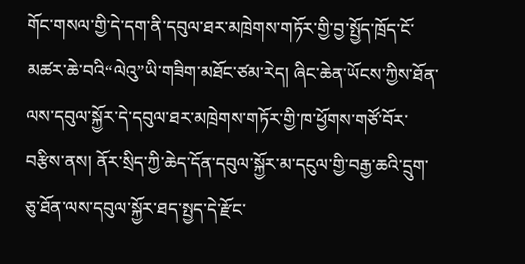གོང་གསལ་གྱི་དེ་དག་ནི་དབུལ་ཐར་མཁྲེགས་གཏོར་གྱི་བྱ་སྤྱོད་ཁྲོད་ངོ་མཚར་ཆེ་བའི“ལེའུ”ཡི་གཟིག་མཐོང་ཙམ་རེད། ཞིང་ཆེན་ཡོངས་ཀྱིས་ཐོན་ལས་དབུལ་སྐྱོར་དེ་དབུལ་ཐར་མཁྲེགས་གཏོར་གྱི་ཁ་ཕྱོགས་གཙོ་བོར་བརྩིས་ནས། ནོར་སྲིད་ཀྱི་ཆེད་དོན་དབུལ་སྐྱོར་མ་དངུལ་གྱི་བརྒྱ་ཆའི་དྲུག་ཅུ་ཐོན་ལས་དབུལ་སྐྱོར་ཐད་སྤྱད་དེ་རྫོང་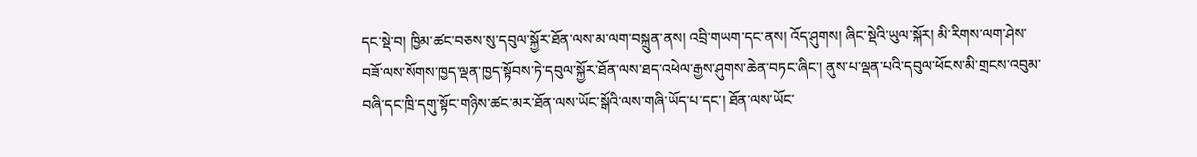དང་སྡེ་བ། ཁྱིམ་ཚང་བཅས་སུ་དབུལ་སྐྱོར་ཐོན་ལས་མ་ལག་བསྐྲུན་ནས། འབྲི་གཡག་དང་ནས། འོད་ཤུགས། ཞིང་སྡེའི་ཡུལ་སྐོར། མི་རིགས་ལག་ཤེས་བཟོ་ལས་སོགས་ཁྱད་ལྡན་ཁྱད་སྟོབས་ཏེ་དབུལ་སྐྱོར་ཐོན་ལས་ཐད་འཕེལ་རྒྱས་ཤུགས་ཆེན་བཏང་ཞིང་། ནུས་པ་ལྡན་པའི་དབུལ་ཕོངས་མི་གྲངས་འབུམ་བཞི་དང་ཁྲི་དགུ་སྟོང་གཉིས་ཚང་མར་ཐོན་ལས་ཡོང་སྒོའི་ལས་གཞི་ཡོད་པ་དང་། ཐོན་ལས་ཡོང་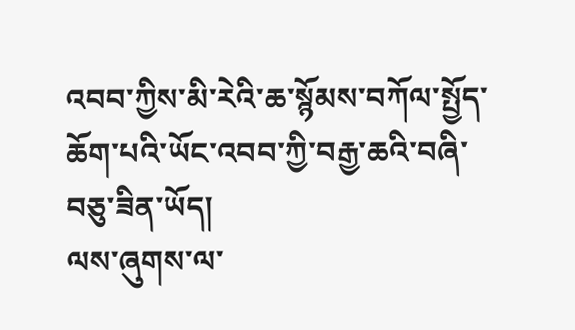འབབ་ཀྱིས་མི་རེའི་ཆ་སྙོམས་བཀོལ་སྤྱོད་ཆོག་པའི་ཡོང་འབབ་ཀྱི་བརྒྱ་ཆའི་བཞི་བཅུ་ཟིན་ཡོད།
ལས་ཞུགས་ལ་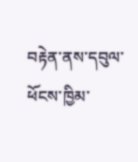བརྟེན་ནས་དབུལ་ཕོངས་ཁྱིམ་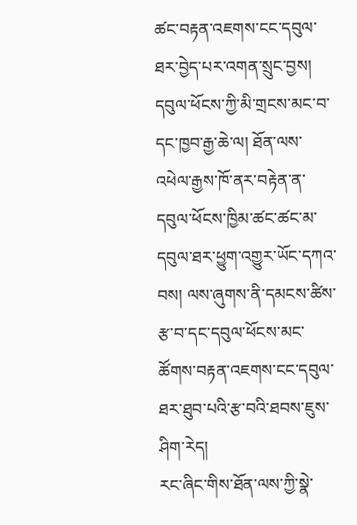ཚང་བརྟན་འཇགས་ངང་དབུལ་ཐར་བྱེད་པར་འགན་སྲུང་བྱས།
དབུལ་ཕོངས་ཀྱི་མི་གྲངས་མང་བ་དང་ཁྱབ་རྒྱ་ཆེ་ལ། ཐོན་ལས་འཕེལ་རྒྱས་ཁོ་ནར་བརྟེན་ན་དབུལ་ཕོངས་ཁྱིམ་ཚང་ཚང་མ་དབུལ་ཐར་ཕྱུག་འགྱུར་ཡོང་དཀའ་བས། ལས་ཞུགས་ནི་དམངས་ཚིས་རྩ་བ་དང་དབུལ་ཕོངས་མང་ཚོགས་བརྟན་འཇགས་ངང་དབུལ་ཐར་ཐུབ་པའི་རྩ་བའི་ཐབས་ཇུས་ཤིག་རེད།
རང་ཞིང་གིས་ཐོན་ལས་ཀྱི་སྣེ་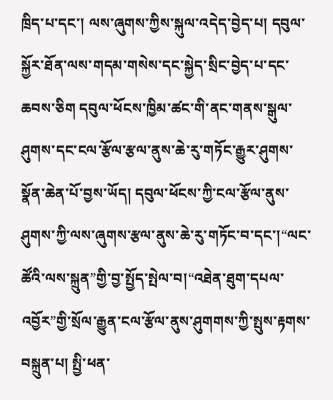ཁྲིད་པ་དང་། ལས་ཞུགས་ཀྱིས་སྐུལ་འདེད་བྱེད་པ། དབུལ་སྐྱོར་ཐོན་ལས་གདམ་གསེས་དང་སྐྱེད་སྲིང་བྱེད་པ་དང་ཆབས་ཅིག དབུལ་ཕོངས་ཁྱིམ་ཚང་གི་ནང་གནས་སྒུལ་ཤུགས་དང་ངལ་རྩོལ་རྩལ་ནུས་ཆེ་རུ་གཏོང་རྒྱུར་ཤུགས་སྣོན་ཆེན་པོ་བྱས་ཡོད། དབུལ་ཕོངས་ཀྱི་ངལ་རྩོལ་ནུས་ཤུགས་ཀྱི་ལས་ཞུགས་རྩལ་ནུས་ཆེ་རུ་གཏོང་བ་དང་།“ལང་ཚོའི་ལས་སྐྲུན”གྱི་བྱ་སྤྱོད་སྤེལ་བ།“འཐེན་ཐུག་དཔལ་འབྱོར”གྱི་སྲོལ་རྒྱུན་ངལ་རྩོལ་ནུས་ཤུགགས་ཀྱི་སྤུས་རྟགས་བསྐྲུན་པ། སྤྱི་ཕན་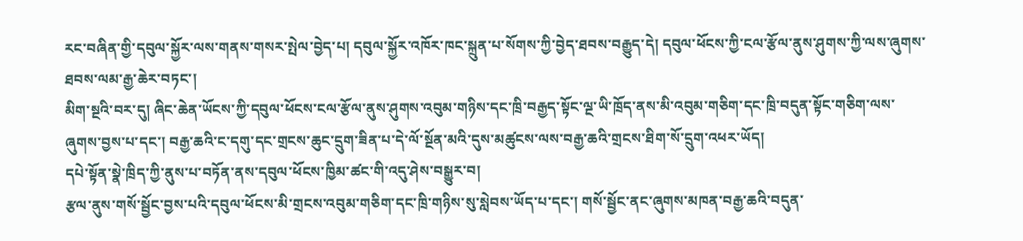རང་བཞིན་གྱི་དབུལ་སྐྱོར་ལས་གནས་གསར་སྤེལ་བྱེད་པ། དབུལ་སྐྱོར་འཁོར་ཁང་སྐྲུན་པ་སོགས་ཀྱི་བྱེད་ཐབས་བརྒྱུད་དེ། དབུལ་ཕོངས་ཀྱི་ངལ་རྩོལ་ནུས་ཤུགས་ཀྱི་ལས་ཞུགས་ཐབས་ལམ་རྒྱ་ཆེར་བཏང་།
མིག་སྔའི་བར་དུ། ཞིང་ཆེན་ཡོངས་ཀྱི་དབུལ་ཕོངས་ངལ་རྩོལ་ནུས་ཤུགས་འབུམ་གཉིས་དང་ཁྲི་བརྒྱད་སྟོང་ལྔ་ཡི་ཁྲོད་ནས་མི་འབུམ་གཅིག་དང་ཁྲི་བདུན་སྟོང་གཅིག་ལས་ཞུགས་བྱས་པ་དང་། བརྒྱ་ཆའི་ང་དགུ་དང་གྲངས་ཆུང་དྲུག་ཟིན་པ་དེ་ལོ་སྔོན་མའི་དུས་མཚུངས་ལས་བརྒྱ་ཆའི་གྲངས་ཐིག་སོ་དྲུག་འཕར་ཡོད།
དཔེ་སྟོན་སྣེ་ཁྲིད་ཀྱི་ནུས་པ་བཏོན་ནས་དབུལ་ཕོངས་ཁྱིམ་ཚང་གི་འདུ་ཤེས་བསྒྱུར་བ།
རྩལ་ནུས་གསོ་སྦྱོང་བྱས་པའི་དབུལ་ཕོངས་མི་གྲངས་འབུམ་གཅིག་དང་ཁྲི་གཉིས་སུ་སླེབས་ཡོད་པ་དང་། གསོ་སྦྱོང་ནང་ཞུགས་མཁན་བརྒྱ་ཆའི་བདུན་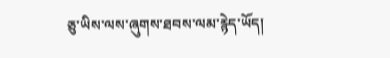ཅུ་ཡིས་ལས་ཞུགས་ཐབས་ལམ་རྙེད་ཡོད།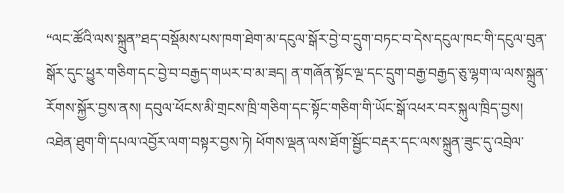“ལང་ཚོའི་ལས་སྐྲུན”ཐད་བསྡོམས་པས་ཁག་ཐེག་མ་དངུལ་སྒོར་བྱེ་བ་དྲུག་བཏང་བ་དེས་དངུལ་ཁང་གི་དངུལ་བུན་སྒོར་དུང་ཕྱུར་གཅིག་དང་བྱེ་བ་བརྒྱད་གཡར་བ་མ་ཟད། ན་གཞོན་སྟོང་ལྔ་དང་དྲུག་བརྒྱ་བརྒྱད་ཅུ་ལྷག་ལ་ལས་སྐྲུན་རོགས་སྐྱོར་བྱས་ནས། དབུལ་ཕོངས་མི་གྲངས་ཁྲི་གཅིག་དང་སྟོང་གཅིག་གི་ཡོང་སྒོ་འཕར་བར་སྐུལ་ཁྲིད་བྱས།
འཐེན་ཐུག་གི་དཔལ་འབྱོར་ལག་བསྟར་བྱས་ཏེ། ཕོགས་ལྡན་ལས་ཐོག་སྦྱོང་བརྡར་དང་ལས་སྐྲུན་ཟུང་དུ་འབྲེལ་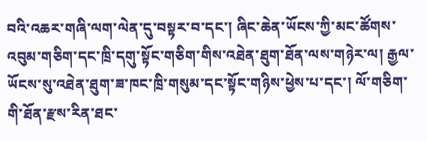བའི་འཆར་གཞི་ལག་ལེན་དུ་བསྟར་བ་དང་། ཞིང་ཆེན་ཡོངས་ཀྱི་མང་ཚོགས་འབུམ་གཅིག་དང་ཁྲི་དགུ་སྟོང་གཅིག་གིས་འཐེན་ཐུག་ཐོན་ལས་གཉེར་ལ། རྒྱལ་ཡོངས་སུ་འཐེན་ཐུག་ཟ་ཁང་ཁྲི་གསུམ་དང་སྟོང་གཉིས་ཕྱེས་པ་དང་། ལོ་གཅིག་གི་ཐོན་རྫས་རིན་ཐང་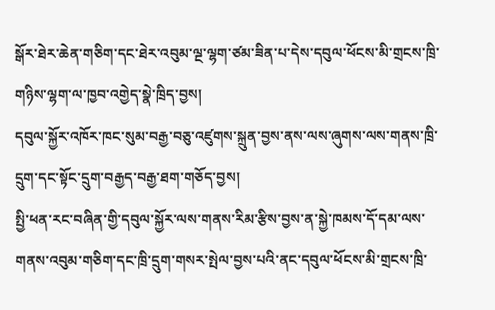སྒོར་ཐེར་ཆེན་གཅིག་དང་ཐེར་འབུམ་ལྔ་ལྷག་ཙམ་ཟིན་པ་དེས་དབུལ་ཕོངས་མི་གྲངས་ཁྲི་གཉིས་ལྷག་ལ་ཁྱབ་འགྱེད་སྣེ་ཁྲིད་བྱས།
དབུལ་སྐྱོར་འཁོར་ཁང་སུམ་བརྒྱ་བཅུ་འཛུགས་སྐྲུན་བྱས་ནས་ལས་ཞུགས་ལས་གནས་ཁྲི་དྲུག་དང་སྟོང་དྲུག་བརྒྱད་བརྒྱ་ཐག་གཅོད་བྱས།
སྤྱི་ཕན་རང་བཞིན་གྱི་དབུལ་སྐྱོར་ལས་གནས་རིམ་རྩིས་བྱས་ན་སྐྱེ་ཁམས་དོ་དམ་ལས་གནས་འབུམ་གཅིག་དང་ཁྲི་དྲུག་གསར་སྤེལ་བྱས་པའི་ནང་དབུལ་ཕོངས་མི་གྲངས་ཁྲི་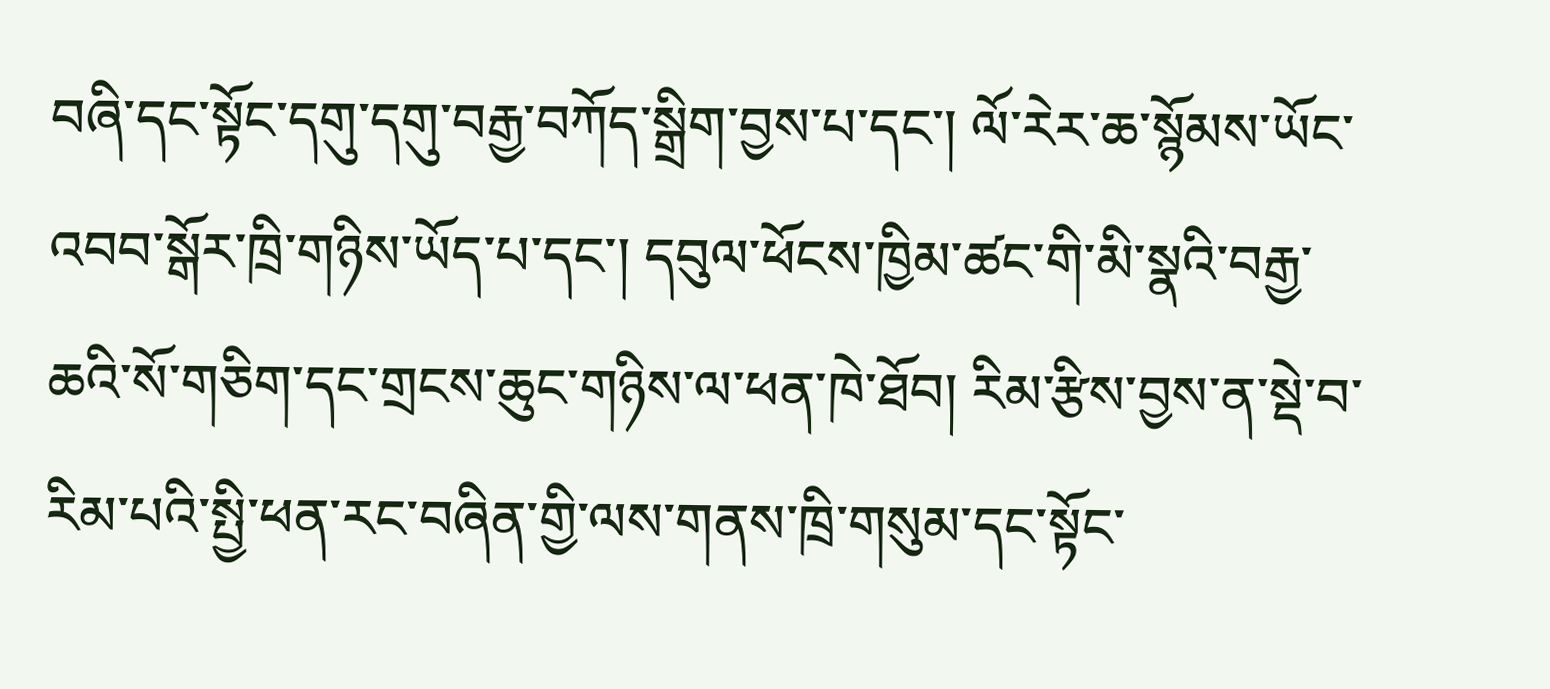བཞི་དང་སྟོང་དགུ་དགུ་བརྒྱ་བཀོད་སྒྲིག་བྱས་པ་དང་། ལོ་རེར་ཆ་སྙོམས་ཡོང་འབབ་སྒོར་ཁྲི་གཉིས་ཡོད་པ་དང་། དབུལ་ཕོངས་ཁྱིམ་ཚང་གི་མི་སྣའི་བརྒྱ་ཆའི་སོ་གཅིག་དང་གྲངས་ཆུང་གཉིས་ལ་ཕན་ཁེ་ཐོབ། རིམ་རྩིས་བྱས་ན་སྡེ་བ་རིམ་པའི་སྤྱི་ཕན་རང་བཞིན་གྱི་ལས་གནས་ཁྲི་གསུམ་དང་སྟོང་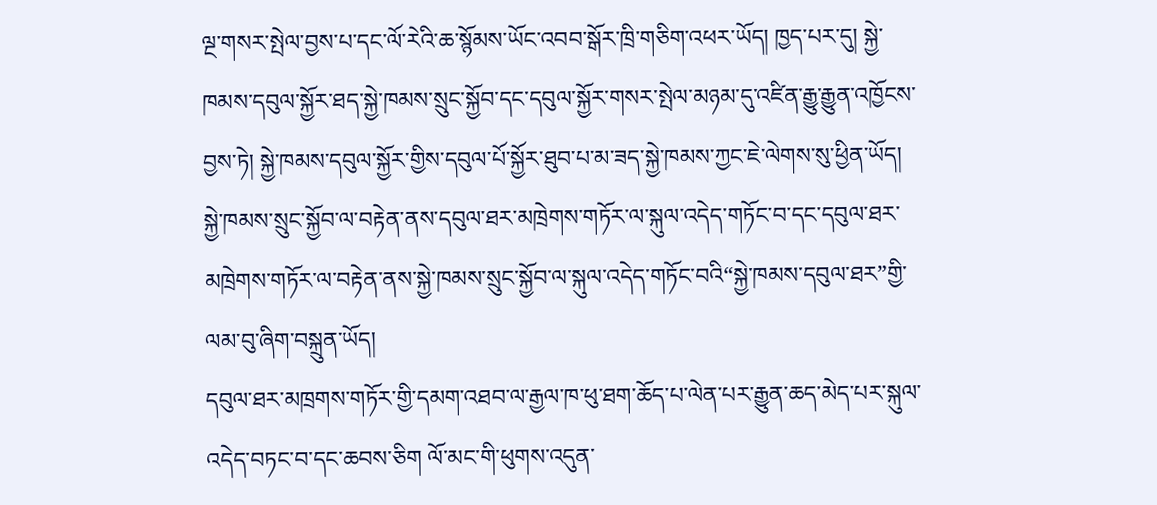ལྔ་གསར་སྤེལ་བྱས་པ་དང་ལོ་རེའི་ཆ་སྙོམས་ཡོང་འབབ་སྒོར་ཁྲི་གཅིག་འཕར་ཡོད། ཁྱད་པར་དུ། སྐྱེ་ཁམས་དབུལ་སྐྱོར་ཐད་སྐྱེ་ཁམས་སྲུང་སྐྱོབ་དང་དབུལ་སྐྱོར་གསར་སྤེལ་མཉམ་དུ་འཛིན་རྒྱུ་རྒྱུན་འཁྱོངས་བྱས་ཏེ། སྐྱེ་ཁམས་དབུལ་སྐྱོར་གྱིས་དབུལ་པོ་སྐྱོར་ཐུབ་པ་མ་ཟད་སྐྱེ་ཁམས་ཀྱང་ཇེ་ལེགས་སུ་ཕྱིན་ཡོད། སྐྱེ་ཁམས་སྲུང་སྐྱོབ་ལ་བརྟེན་ནས་དབུལ་ཐར་མཁྲེགས་གཏོར་ལ་སྐུལ་འདེད་གཏོང་བ་དང་དབུལ་ཐར་མཁྲེགས་གཏོར་ལ་བརྟེན་ནས་སྐྱེ་ཁམས་སྲུང་སྐྱོབ་ལ་སྐུལ་འདེད་གཏོང་བའི“སྐྱེ་ཁམས་དབུལ་ཐར”གྱི་ལམ་བུ་ཞིག་བསྐྲུན་ཡོད།
དབུལ་ཐར་མཁྲགས་གཏོར་གྱི་དམག་འཐབ་ལ་རྒྱལ་ཁ་ཕུ་ཐག་ཆོད་པ་ལེན་པར་རྒྱུན་ཆད་མེད་པར་སྐུལ་འདེད་བཏང་བ་དང་ཆབས་ཅིག ལོ་མང་གི་ཕུགས་འདུན་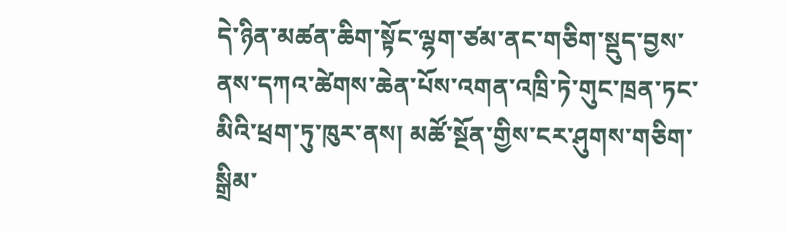དེ་ཉིན་མཚན་ཆིག་སྟོང་ལྷག་ཙམ་ནང་གཅིག་སྡུད་བྱས་ནས་དཀའ་ཚེགས་ཆེན་པོས་འགན་འཁྲི་ཏེ་གུང་ཁྲན་ཏང་མིའི་ཕྲག་ཏུ་ཁུར་ནས། མཚོ་སྔོན་གྱིས་ངར་ཤུགས་གཅིག་སྒྲིམ་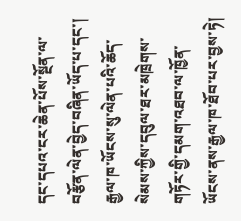དང་དཔའ་ངར་ཆེན་པོས་སྔོན་ལ་བརྩོན་ལེན་བྱེད་བཞིན་ཡོད་པ་དང་། རྒྱལ་ཁ་ཡོངས་སུ་ལེན་པའི་ཆོད་སེམས་ཀྱིས་དབུལ་ཐར་མཁྲེགས་གཏོར་གྱི་དམག་འཐབ་ལ་ཁྱོན་ཡོངས་ནས་རྒྱལ་ཁ་ཐོབ་པར་བྱས་ཏེ།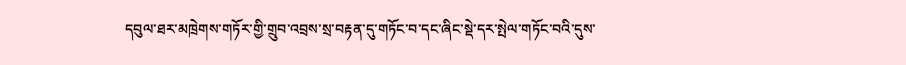དབུལ་ཐར་མཁྲེགས་གཏོར་གྱི་གྲུབ་འབྲས་སྲ་བརྟན་དུ་གཏོང་བ་དང་ཞིང་སྡེ་དར་སྤེལ་གཏོང་བའི་དུས་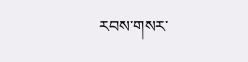རབས་གསར་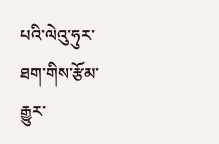པའི་ལེའུ་ཧུར་ཐག་གིས་རྩོམ་རྒྱུར་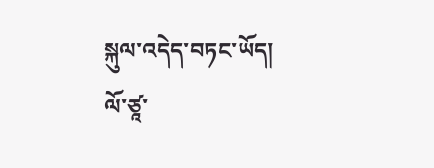སྐུལ་འདེད་བཏང་ཡོད།
ལོ་ཙཱ་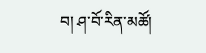བ། ཤ་བོ་རིན་མཚོ།